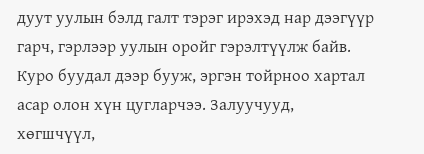дуут уулын бэлд галт тэрэг ирэхэд нар дээгүүр гарч, гэрлээр уулын оройг гэрэлтүүлж байв. Куро буудал дээр бууж, эргэн тойрноо хартал асар олон хүн цугларчээ. Залуучууд, хөгшчүүл,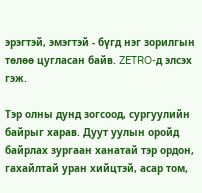эрэгтэй, эмэгтэй - бүгд нэг зорилгын төлөө цугласан байв. ZETRO-д элсэх гэж.

Тэр олны дунд зогсоод, сургуулийн байрыг харав. Дуут уулын оройд байрлах зургаан ханатай тэр ордон, гахайлтай уран хийцтэй, асар том,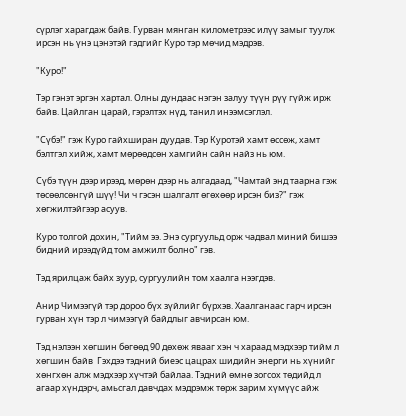сүрлэг харагдаж байв. Гурван мянган километрээс илүү замыг туулж ирсэн нь үнэ цэнэтэй гэдгийг Куро тэр мөчид мэдрэв.

"Куро!"

Тэр гэнэт эргэн хартал. Олны дундаас нэгэн залуу түүн рүү гүйж ирж байв. Цайлган царай, гэрэлтэх нүд, танил инээмсэглэл.

"Сүбэ!" гэж Куро гайхширан дуудав. Тэр Куротэй хамт өссөж, хамт бэлтгэл хийж, хамт мөрөөдсөн хамгийн сайн найз нь юм.

Сүбэ түүн дээр ирээд, мөрөн дээр нь алгадаад, "Чамтай энд таарна гэж төсөөлсөнгүй шүү! Чи ч гэсэн шалгалт өгөхөөр ирсэн биз?" гэж хөгжилтэйгээр асуув.

Куро толгой дохин, "Тийм ээ. Энэ сургуульд орж чадвал миний бишээ бидний ирээдүйд том амжилт болно" гэв.

Тэд ярилцаж байх зуур, сургуулийн том хаалга нээгдэв.

Анир Чимээгүй тэр дороо бүх зүйлийг бүрхэв. Хаалганаас гарч ирсэн гурван хүн тэр л чимээгүй байдлыг авчирсан юм.

Тэд нэлээн хөгшин бөгөөд 90 дөхөж явааг хэн ч хараад мэдхээр тийм л хөгшин байв  Гэхдээ тэдний биеэс цацрах шидийн энерги нь хүнийг хөнгхөн алж мэдхээр хүчтэй байлаа. Тэдний өмнө зогсох төдийд л агаар хүндэрч, амьсгал давчдах мэдрэмж төрж зарим хүмүүс айж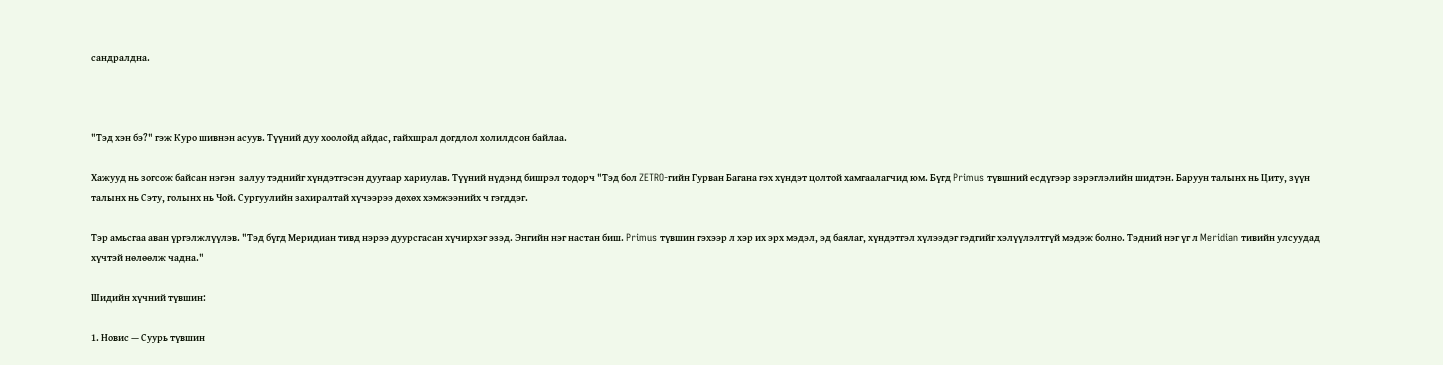сандралдна.



"Тэд хэн бэ?" гэж Куро шивнэн асуув. Түүний дуу хоолойд айдас, гайхшрал догдлол холилдсон байлаа.

Хажууд нь зогсож байсан нэгэн  залуу тэднийг хүндэтгэсэн дуугаар хариулав. Түүний нүдэнд бишрэл тодорч "Тэд бол ZETRO-гийн Гурван Багана гэх хүндэт цолтой хамгаалагчид юм. Бүгд Primus түвшний есдүгээр зэрэглэлийн шидтэн. Баруун талынх нь Циту, зүүн талынх нь Сэту, голынх нь Чой. Сургуулийн захиралтай хүчээрээ дөхөх хэмжээнийх ч гэгддэг.

Тэр амьсгаа аван үргэлжлүүлэв. "Тэд бүгд Меридиан тивд нэрээ дуурсгасан хүчирхэг эзэд. Энгийн нэг настан биш. Primus түвшин гэхээр л хэр их эрх мэдэл, эд баялаг, хүндэтгэл хүлээдэг гэдгийг хэлүүлэлтгүй мэдэж болно. Тэдний нэг үг л Meridian тивийн улсуудад  хүчтэй нөлөөлж чадна."

Шидийн хүчний түвшин:

1. Новис — Суурь түвшин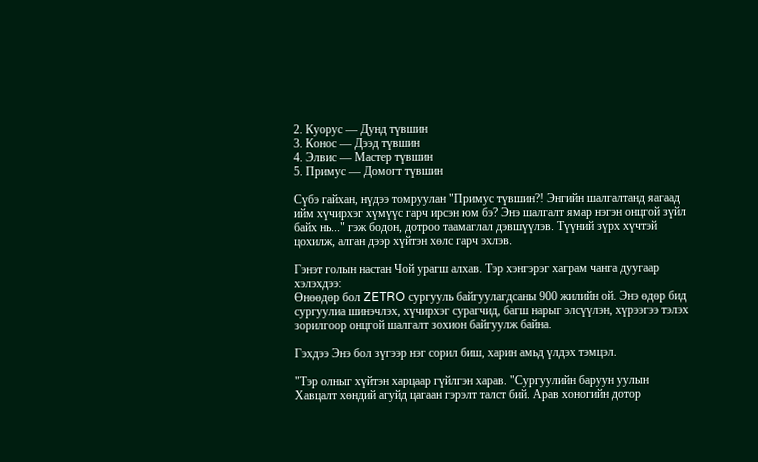2. Куорус — Дунд түвшин
3. Конос — Дээд түвшин
4. Элвис — Мастер түвшин
5. Примус — Домогт түвшин

Сүбэ гайхан, нүдээ томруулан "Примус түвшин?! Энгийн шалгалтанд яагаад ийм хүчирхэг хүмүүс гарч ирсэн юм бэ? Энэ шалгалт ямар нэгэн онцгой зүйл байх нь..." гэж бодон, дотроо таамаглал дэвшүүлэв. Түүний зүрх хүчтэй цохилж, алган дээр хүйтэн хөлс гарч эхлэв.

Гэнэт голын настан Чой урагш алхав. Тэр хэнгэрэг хаграм чанга дуугаар хэлэхдээ:
Өнөөдөр бол ZETRO сургууль байгуулагдсаны 900 жилийн ой. Энэ өдөр бид сургуулиа шинэчлэх, хүчирхэг сурагчид, багш нарыг элсүүлэн, хүрээгээ тэлэх зорилгоор онцгой шалгалт зохион байгуулж байна.

Гэхдээ Энэ бол зүгээр нэг сорил биш, харин амьд үлдэх тэмцэл.

"Тэр олныг хүйтэн харцаар гүйлгэн харав. "Сургуулийн баруун уулын Хавцалт хөндий агуйд цагаан гэрэлт талст бий. Арав хоногийн дотор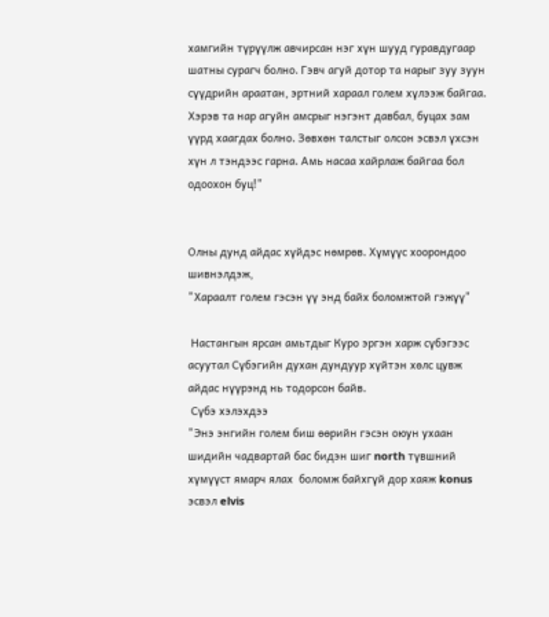хамгийн түрүүлж авчирсан нэг хүн шууд гуравдугаар шатны сурагч болно. Гэвч агуй дотор та нарыг зуу зуун сүүдрийн араатан, эртний хараал голем хүлээж байгаа. Хэрэв та нар агуйн амсрыг нэгэнт давбал, буцах зам үүрд хаагдах болно. Зөвхөн талстыг олсон эсвэл үхсэн хүн л тэндээс гарна. Амь насаа хайрлаж байгаа бол одоохон буц!"


Олны дунд айдас хүйдэс нөмрөв. Хүмүүс хоорондоо шивнэлдэж,
"Хараалт голем гэсэн үү энд байх боломжтой гэжүү"

 Настангын ярсан амьтдыг Куро эргэн харж сүбэгээс асуутал Сүбэгийн духан дундуур хүйтэн хөлс цувж айдас нүүрэнд нь тодорсон байв.
 Сүбэ хэлэхдээ
"Энэ энгийн голем биш өөрийн гэсэн оюун ухаан шидийн чадвартай бас бидэн шиг north түвшний хүмүүст ямарч ялах  боломж байхгүй дор хаяж konus эсвэл elvis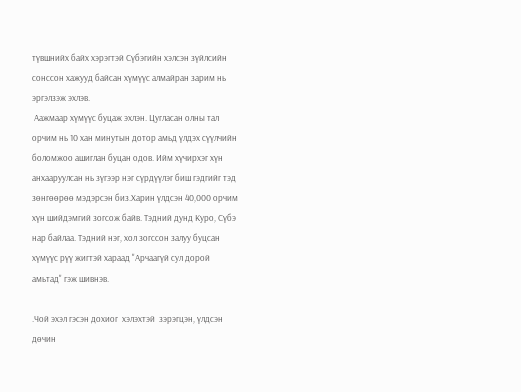түвшнийх байх хэрэгтэй Сүбэгийн хэлсэн зүйлсийн сонссон хажууд байсан хүмүүс алмайран зарим нь эргэлзэж эхлэв.
 Аажмаар хүмүүс буцаж эхлэн. Цугласан олны тал орчим нь 10 хан минутын дотор амьд үлдэх сүүлчийн боломжоо ашиглан буцан одов. Ийм хүчирхэг хүн анхааруулсан нь зүгээр нэг сүрдүүлэг биш гэдгийг тэд зөнгөөрөө мэдэрсэн биз.Харин үлдсэн 40,000 орчим хүн шийдэмгий зогсож байв. Тэдний дунд Куро, Сүбэ нар байлаа. Тэдний нэг, хол зогссон залуу буцсан хүмүүс рүү жигтэй хараад "Арчаагүй сул дорой амьтад" гэж шивнэв.

.Чой эхэл гэсэн дохиог  хэлэхтэй  зэрэгцэн, үлдсэн дөчин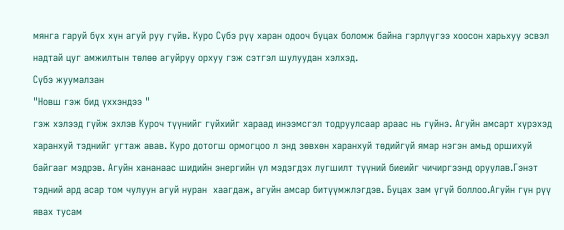мянга гаруй бүх хүн агуй руу гүйв. Куро Сүбэ рүү харан одооч буцах боломж байна гэрлүүгээ хоосон харьхуу эсвэл надтай цуг амжилтын төлөө агуйруу орхуу гэж сэтгэл шулуудан хэлхэд.
Сүбэ жуумалзан
"Новш гэж бид үххэндээ "
гэж хэлээд гүйж эхлэв Куроч түүнийг гүйхийг хараад инээмсгэл тодруулсаар араас нь гүйнэ. Агуйн амсарт хүрэхэд харанхуй тэднийг угтаж авав. Куро дотогш ормогцоо л энд зөвхөн харанхуй төдийгүй ямар нэгэн амьд оршихуй байгааг мэдрэв. Агуйн хананаас шидийн энергийн үл мэдэгдэх лугшилт түүний биеийг чичиргээнд оруулав.Гэнэт тэдний ард асар том чулуун агуй нуран  хаагдаж, агуйн амсар битүүмжлэгдэв. Буцах зам үгүй боллоо.Агуйн гүн рүү явах тусам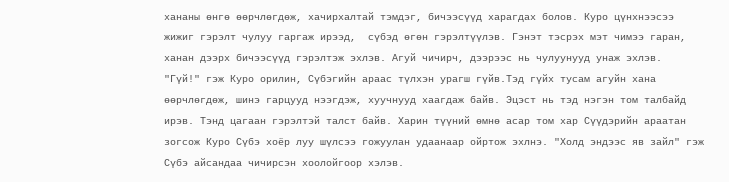хананы өнгө өөрчлөгдөж, хачирхалтай тэмдэг, бичээсүүд харагдах болов. Куро цүнхнээсээ жижиг гэрэлт чулуу гаргаж ирээд,  сүбэд өгөн гэрэлтүүлэв. Гэнэт тэсрэх мэт чимээ гаран, ханан дээрх бичээсүүд гэрэлтэж эхлэв. Агуй чичирч, дээрээс нь чулуунууд унаж эхлэв.
"Гүй!" гэж Куро орилин, Сүбэгийн араас түлхэн урагш гүйв.Тэд гүйх тусам агуйн хана өөрчлөгдөж, шинэ гарцууд нээгдэж, хуучнууд хаагдаж байв. Эцэст нь тэд нэгэн том талбайд ирэв. Тэнд цагаан гэрэлтэй талст байв. Харин түүний өмнө асар том хар Сүүдэрийн араатан зогсож Куро Сүбэ хоёр луу шүлсээ гожуулан удаанаар ойртож эхлнэ. "Холд эндээс яв зайл" гэж Сүбэ айсандаа чичирсэн хоолойгоор хэлэв.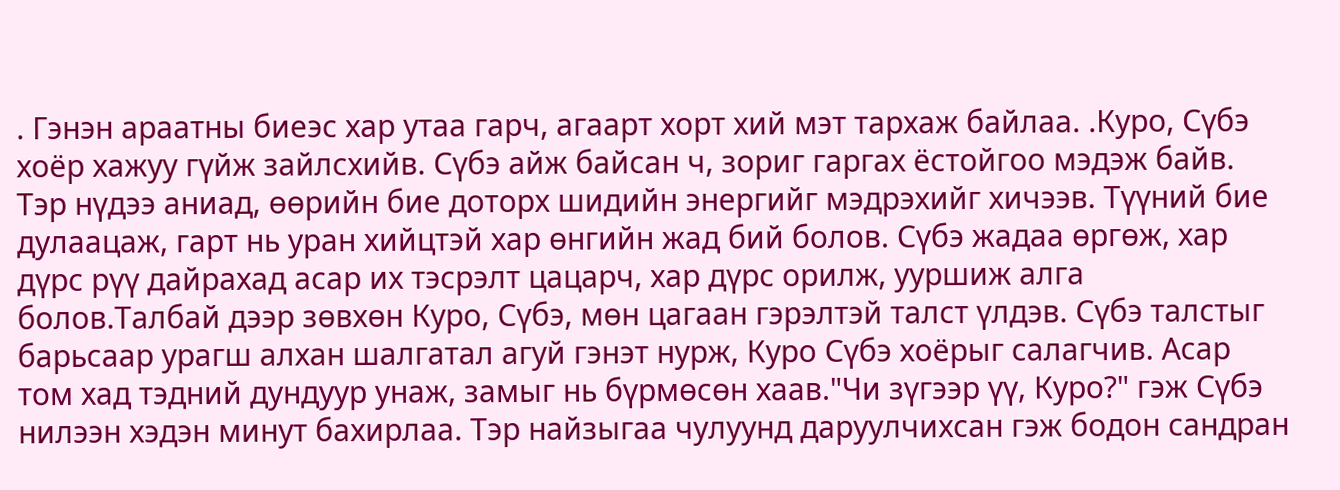. Гэнэн араатны биеэс хар утаа гарч, агаарт хорт хий мэт тархаж байлаа. .Куро, Сүбэ хоёр хажуу гүйж зайлсхийв. Сүбэ айж байсан ч, зориг гаргах ёстойгоо мэдэж байв. Тэр нүдээ аниад, өөрийн бие доторх шидийн энергийг мэдрэхийг хичээв. Түүний бие дулаацаж, гарт нь уран хийцтэй хар өнгийн жад бий болов. Сүбэ жадаа өргөж, хар дүрс рүү дайрахад асар их тэсрэлт цацарч, хар дүрс орилж, ууршиж алга болов.Талбай дээр зөвхөн Куро, Сүбэ, мөн цагаан гэрэлтэй талст үлдэв. Сүбэ талстыг барьсаар урагш алхан шалгатал агуй гэнэт нурж, Куро Сүбэ хоёрыг салагчив. Асар том хад тэдний дундуур унаж, замыг нь бүрмөсөн хаав."Чи зүгээр үү, Куро?" гэж Сүбэ нилээн хэдэн минут бахирлаа. Тэр найзыгаа чулуунд даруулчихсан гэж бодон сандран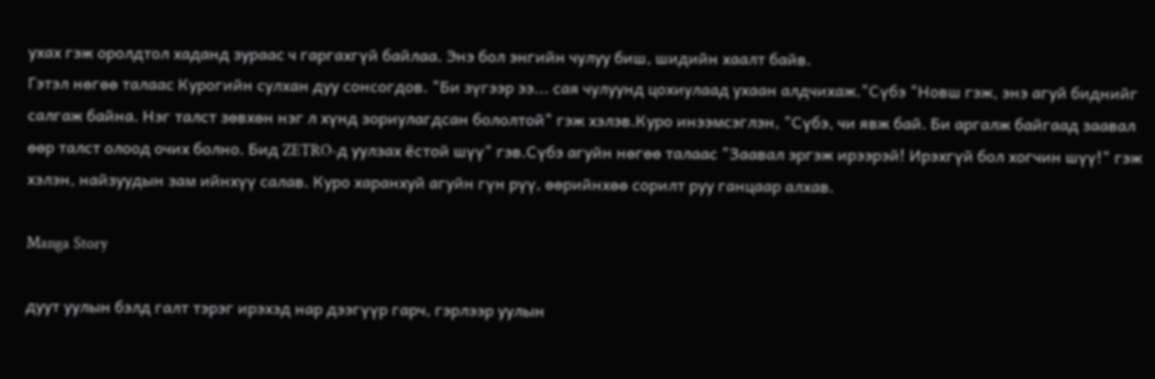ухах гэж оролдтол хаданд зураас ч гаргахгүй байлаа. Энэ бол энгийн чулуу биш, шидийн хаалт байв.
Гэтэл нөгөө талаас Курогийн сулхан дуу сонсогдов. "Би зүгээр ээ... сая чулуунд цохиулаад ухаан алдчихаж."Сүбэ "Новш гэж, энэ агуй биднийг салгаж байна. Нэг талст зөвхөн нэг л хүнд зориулагдсан бололтой" гэж хэлэв.Куро инээмсэглэн, "Сүбэ, чи явж бай. Би аргалж байгаад заавал өөр талст олоод очих болно. Бид ZETRO-д уулзах ёстой шүү" гэв.Сүбэ агуйн нөгөө талаас "Заавал эргэж ирээрэй! Ирэхгүй бол хогчин шүү!" гэж хэлэн, найзуудын зам ийнхүү салав. Куро харанхуй агуйн гүн рүү, өөрийнхөө сорилт руу ганцаар алхав.

Manga Story

дуут уулын бэлд галт тэрэг ирэхэд нар дээгүүр гарч, гэрлээр уулын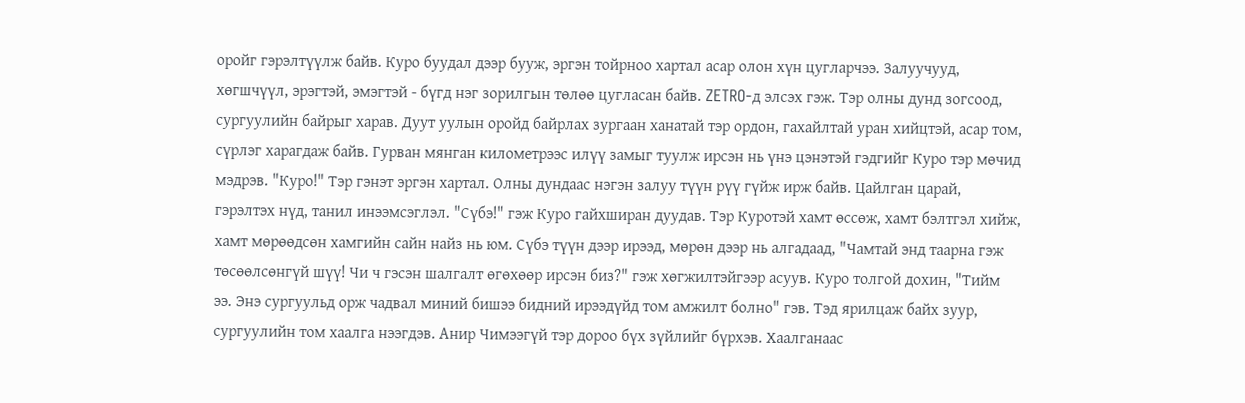оройг гэрэлтүүлж байв. Куро буудал дээр бууж, эргэн тойрноо хартал асар олон хүн цугларчээ. Залуучууд, хөгшчүүл, эрэгтэй, эмэгтэй - бүгд нэг зорилгын төлөө цугласан байв. ZETRO-д элсэх гэж. Тэр олны дунд зогсоод, сургуулийн байрыг харав. Дуут уулын оройд байрлах зургаан ханатай тэр ордон, гахайлтай уран хийцтэй, асар том, сүрлэг харагдаж байв. Гурван мянган километрээс илүү замыг туулж ирсэн нь үнэ цэнэтэй гэдгийг Куро тэр мөчид мэдрэв. "Куро!" Тэр гэнэт эргэн хартал. Олны дундаас нэгэн залуу түүн рүү гүйж ирж байв. Цайлган царай, гэрэлтэх нүд, танил инээмсэглэл. "Сүбэ!" гэж Куро гайхширан дуудав. Тэр Куротэй хамт өссөж, хамт бэлтгэл хийж, хамт мөрөөдсөн хамгийн сайн найз нь юм. Сүбэ түүн дээр ирээд, мөрөн дээр нь алгадаад, "Чамтай энд таарна гэж төсөөлсөнгүй шүү! Чи ч гэсэн шалгалт өгөхөөр ирсэн биз?" гэж хөгжилтэйгээр асуув. Куро толгой дохин, "Тийм ээ. Энэ сургуульд орж чадвал миний бишээ бидний ирээдүйд том амжилт болно" гэв. Тэд ярилцаж байх зуур, сургуулийн том хаалга нээгдэв. Анир Чимээгүй тэр дороо бүх зүйлийг бүрхэв. Хаалганаас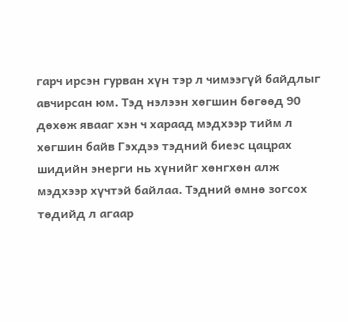гарч ирсэн гурван хүн тэр л чимээгүй байдлыг авчирсан юм. Тэд нэлээн хөгшин бөгөөд 90 дөхөж явааг хэн ч хараад мэдхээр тийм л хөгшин байв Гэхдээ тэдний биеэс цацрах шидийн энерги нь хүнийг хөнгхөн алж мэдхээр хүчтэй байлаа. Тэдний өмнө зогсох төдийд л агаар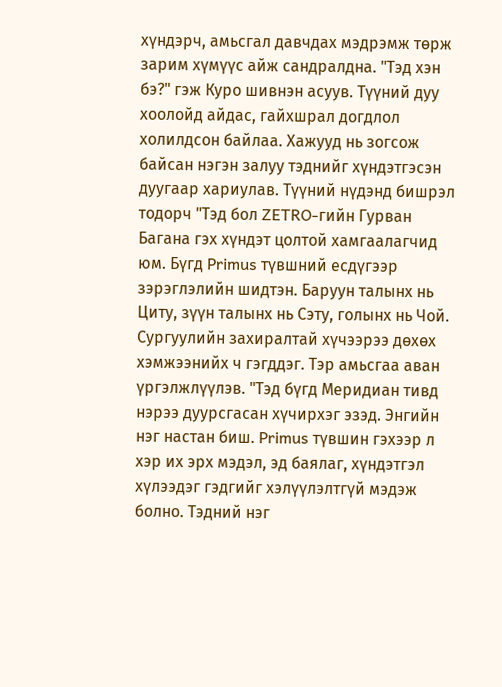хүндэрч, амьсгал давчдах мэдрэмж төрж зарим хүмүүс айж сандралдна. "Тэд хэн бэ?" гэж Куро шивнэн асуув. Түүний дуу хоолойд айдас, гайхшрал догдлол холилдсон байлаа. Хажууд нь зогсож байсан нэгэн залуу тэднийг хүндэтгэсэн дуугаар хариулав. Түүний нүдэнд бишрэл тодорч "Тэд бол ZETRO-гийн Гурван Багана гэх хүндэт цолтой хамгаалагчид юм. Бүгд Primus түвшний есдүгээр зэрэглэлийн шидтэн. Баруун талынх нь Циту, зүүн талынх нь Сэту, голынх нь Чой. Сургуулийн захиралтай хүчээрээ дөхөх хэмжээнийх ч гэгддэг. Тэр амьсгаа аван үргэлжлүүлэв. "Тэд бүгд Меридиан тивд нэрээ дуурсгасан хүчирхэг эзэд. Энгийн нэг настан биш. Primus түвшин гэхээр л хэр их эрх мэдэл, эд баялаг, хүндэтгэл хүлээдэг гэдгийг хэлүүлэлтгүй мэдэж болно. Тэдний нэг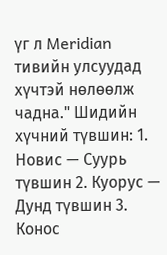үг л Meridian тивийн улсуудад хүчтэй нөлөөлж чадна." Шидийн хүчний түвшин: 1. Новис — Суурь түвшин 2. Куорус — Дунд түвшин 3. Конос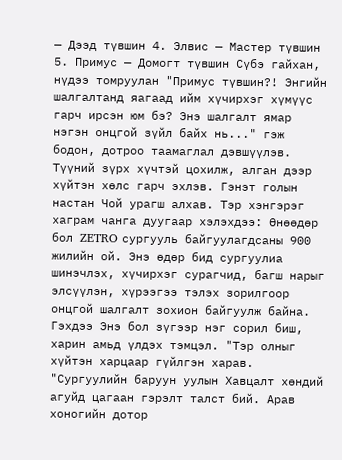— Дээд түвшин 4. Элвис — Мастер түвшин 5. Примус — Домогт түвшин Сүбэ гайхан, нүдээ томруулан "Примус түвшин?! Энгийн шалгалтанд яагаад ийм хүчирхэг хүмүүс гарч ирсэн юм бэ? Энэ шалгалт ямар нэгэн онцгой зүйл байх нь..." гэж бодон, дотроо таамаглал дэвшүүлэв. Түүний зүрх хүчтэй цохилж, алган дээр хүйтэн хөлс гарч эхлэв. Гэнэт голын настан Чой урагш алхав. Тэр хэнгэрэг хаграм чанга дуугаар хэлэхдээ: Өнөөдөр бол ZETRO сургууль байгуулагдсаны 900 жилийн ой. Энэ өдөр бид сургуулиа шинэчлэх, хүчирхэг сурагчид, багш нарыг элсүүлэн, хүрээгээ тэлэх зорилгоор онцгой шалгалт зохион байгуулж байна. Гэхдээ Энэ бол зүгээр нэг сорил биш, харин амьд үлдэх тэмцэл. "Тэр олныг хүйтэн харцаар гүйлгэн харав. "Сургуулийн баруун уулын Хавцалт хөндий агуйд цагаан гэрэлт талст бий. Арав хоногийн дотор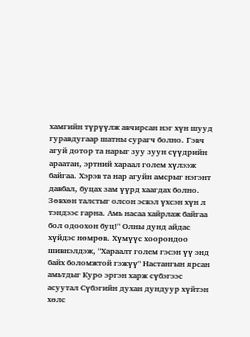хамгийн түрүүлж авчирсан нэг хүн шууд гуравдугаар шатны сурагч болно. Гэвч агуй дотор та нарыг зуу зуун сүүдрийн араатан, эртний хараал голем хүлээж байгаа. Хэрэв та нар агуйн амсрыг нэгэнт давбал, буцах зам үүрд хаагдах болно. Зөвхөн талстыг олсон эсвэл үхсэн хүн л тэндээс гарна. Амь насаа хайрлаж байгаа бол одоохон буц!" Олны дунд айдас хүйдэс нөмрөв. Хүмүүс хоорондоо шивнэлдэж, "Хараалт голем гэсэн үү энд байх боломжтой гэжүү" Настангын ярсан амьтдыг Куро эргэн харж сүбэгээс асуутал Сүбэгийн духан дундуур хүйтэн хөлс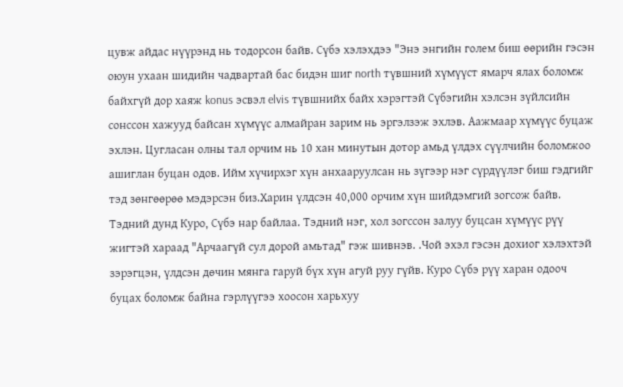цувж айдас нүүрэнд нь тодорсон байв. Сүбэ хэлэхдээ "Энэ энгийн голем биш өөрийн гэсэн оюун ухаан шидийн чадвартай бас бидэн шиг north түвшний хүмүүст ямарч ялах боломж байхгүй дор хаяж konus эсвэл elvis түвшнийх байх хэрэгтэй Сүбэгийн хэлсэн зүйлсийн сонссон хажууд байсан хүмүүс алмайран зарим нь эргэлзэж эхлэв. Аажмаар хүмүүс буцаж эхлэн. Цугласан олны тал орчим нь 10 хан минутын дотор амьд үлдэх сүүлчийн боломжоо ашиглан буцан одов. Ийм хүчирхэг хүн анхааруулсан нь зүгээр нэг сүрдүүлэг биш гэдгийг тэд зөнгөөрөө мэдэрсэн биз.Харин үлдсэн 40,000 орчим хүн шийдэмгий зогсож байв. Тэдний дунд Куро, Сүбэ нар байлаа. Тэдний нэг, хол зогссон залуу буцсан хүмүүс рүү жигтэй хараад "Арчаагүй сул дорой амьтад" гэж шивнэв. .Чой эхэл гэсэн дохиог хэлэхтэй зэрэгцэн, үлдсэн дөчин мянга гаруй бүх хүн агуй руу гүйв. Куро Сүбэ рүү харан одооч буцах боломж байна гэрлүүгээ хоосон харьхуу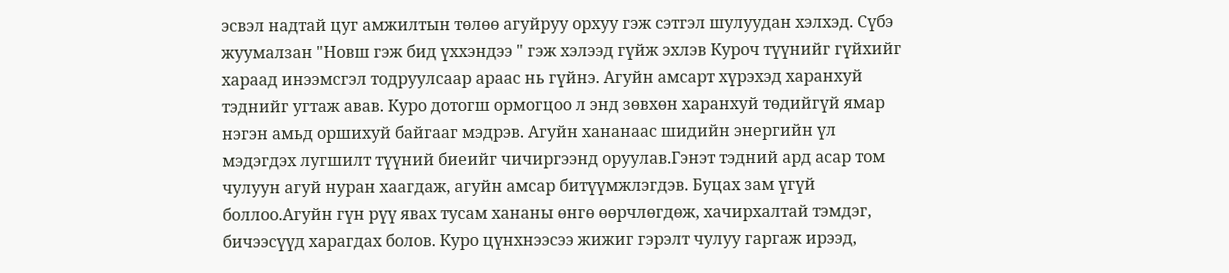эсвэл надтай цуг амжилтын төлөө агуйруу орхуу гэж сэтгэл шулуудан хэлхэд. Сүбэ жуумалзан "Новш гэж бид үххэндээ " гэж хэлээд гүйж эхлэв Куроч түүнийг гүйхийг хараад инээмсгэл тодруулсаар араас нь гүйнэ. Агуйн амсарт хүрэхэд харанхуй тэднийг угтаж авав. Куро дотогш ормогцоо л энд зөвхөн харанхуй төдийгүй ямар нэгэн амьд оршихуй байгааг мэдрэв. Агуйн хананаас шидийн энергийн үл мэдэгдэх лугшилт түүний биеийг чичиргээнд оруулав.Гэнэт тэдний ард асар том чулуун агуй нуран хаагдаж, агуйн амсар битүүмжлэгдэв. Буцах зам үгүй боллоо.Агуйн гүн рүү явах тусам хананы өнгө өөрчлөгдөж, хачирхалтай тэмдэг, бичээсүүд харагдах болов. Куро цүнхнээсээ жижиг гэрэлт чулуу гаргаж ирээд,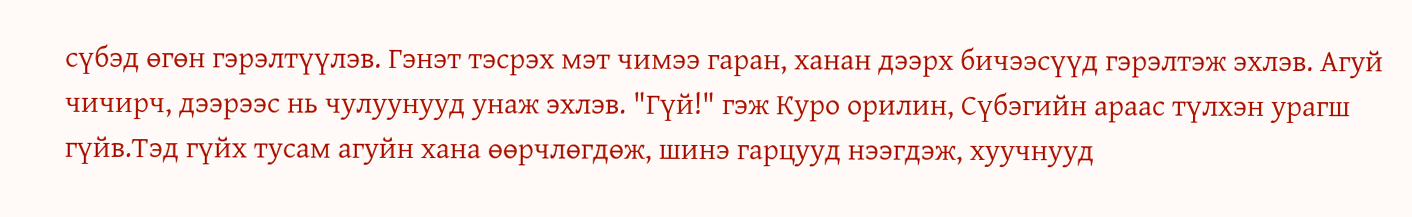сүбэд өгөн гэрэлтүүлэв. Гэнэт тэсрэх мэт чимээ гаран, ханан дээрх бичээсүүд гэрэлтэж эхлэв. Агуй чичирч, дээрээс нь чулуунууд унаж эхлэв. "Гүй!" гэж Куро орилин, Сүбэгийн араас түлхэн урагш гүйв.Тэд гүйх тусам агуйн хана өөрчлөгдөж, шинэ гарцууд нээгдэж, хуучнууд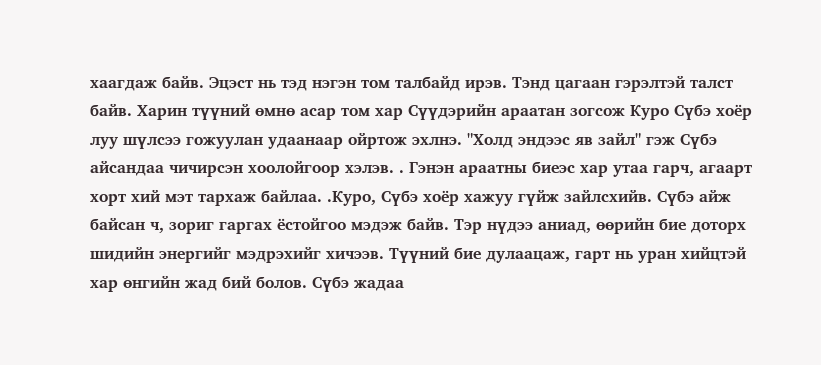хаагдаж байв. Эцэст нь тэд нэгэн том талбайд ирэв. Тэнд цагаан гэрэлтэй талст байв. Харин түүний өмнө асар том хар Сүүдэрийн араатан зогсож Куро Сүбэ хоёр луу шүлсээ гожуулан удаанаар ойртож эхлнэ. "Холд эндээс яв зайл" гэж Сүбэ айсандаа чичирсэн хоолойгоор хэлэв. . Гэнэн араатны биеэс хар утаа гарч, агаарт хорт хий мэт тархаж байлаа. .Куро, Сүбэ хоёр хажуу гүйж зайлсхийв. Сүбэ айж байсан ч, зориг гаргах ёстойгоо мэдэж байв. Тэр нүдээ аниад, өөрийн бие доторх шидийн энергийг мэдрэхийг хичээв. Түүний бие дулаацаж, гарт нь уран хийцтэй хар өнгийн жад бий болов. Сүбэ жадаа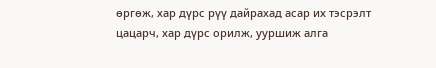өргөж, хар дүрс рүү дайрахад асар их тэсрэлт цацарч, хар дүрс орилж, ууршиж алга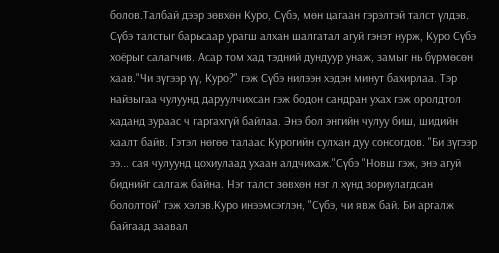болов.Талбай дээр зөвхөн Куро, Сүбэ, мөн цагаан гэрэлтэй талст үлдэв. Сүбэ талстыг барьсаар урагш алхан шалгатал агуй гэнэт нурж, Куро Сүбэ хоёрыг салагчив. Асар том хад тэдний дундуур унаж, замыг нь бүрмөсөн хаав."Чи зүгээр үү, Куро?" гэж Сүбэ нилээн хэдэн минут бахирлаа. Тэр найзыгаа чулуунд даруулчихсан гэж бодон сандран ухах гэж оролдтол хаданд зураас ч гаргахгүй байлаа. Энэ бол энгийн чулуу биш, шидийн хаалт байв. Гэтэл нөгөө талаас Курогийн сулхан дуу сонсогдов. "Би зүгээр ээ... сая чулуунд цохиулаад ухаан алдчихаж."Сүбэ "Новш гэж, энэ агуй биднийг салгаж байна. Нэг талст зөвхөн нэг л хүнд зориулагдсан бололтой" гэж хэлэв.Куро инээмсэглэн, "Сүбэ, чи явж бай. Би аргалж байгаад заавал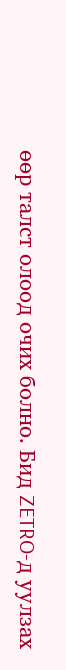өөр талст олоод очих болно. Бид ZETRO-д уулзах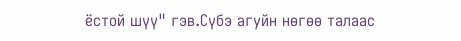ёстой шүү" гэв.Сүбэ агуйн нөгөө талаас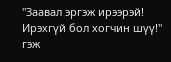"Заавал эргэж ирээрэй! Ирэхгүй бол хогчин шүү!" гэж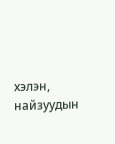хэлэн, найзуудын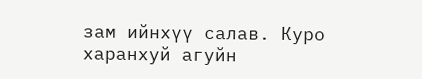зам ийнхүү салав. Куро харанхуй агуйн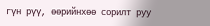гүн рүү, өөрийнхөө сорилт руу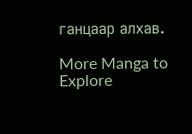ганцаар алхав.

More Manga to Explore